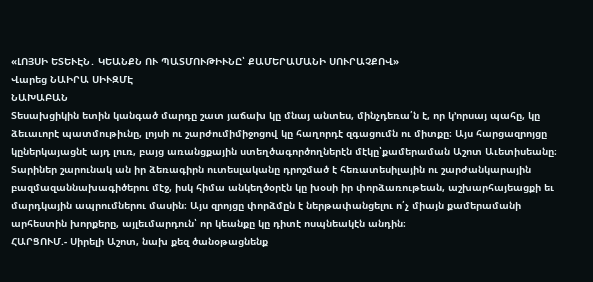«ԼՈՅՍԻ ԵՏԵՒԷՆ․ ԿԵԱՆՔՆ ՈՒ ՊԱՏՄՈՒԹԻՒՆԸ՝ ՔԱՄԵՐԱՄԱՆԻ ՍՈՒՐԱՉՔՈՎ»
Վարեց ՆԱԻՐԱ ՍԻՒԶՄԷ
ՆԱԽԱԲԱՆ
Տեսախցիկին ետին կանգած մարդը շատ յաճախ կը մնայ անտես, մինչդեռա՛ն է, որ կ՚որսայ պահը, կը ձեւաւորէ պատմութիւնը, լոյսի ու շարժումիմիջոցով կը հաղորդէ զգացումն ու միտքը։ Այս հարցազրոյցը կըներկայացնէ այդ լուռ, բայց առանցքային ստեղծագործողներէն մէկը՝քամերաման Աշոտ Աւետիսեանը։ Տարիներ շարունակ ան իր ձեռագիրն ուտեսլականը դրոշմած է հեռատեսիլային ու շարժանկարային բազմազաննախագիծերու մէջ, իսկ հիմա անկեղծօրէն կը խօսի իր փորձառութեան, աշխարհայեացքի եւ մարդկային ապրումներու մասին։ Այս զրոյցը փորձմըն է ներթափանցելու ո՛չ միայն քամերամանի արհեստին խորքերը, այլեւմարդուն՝ որ կեանքը կը դիտէ ոսպնեակէն անդին։
ՀԱՐՑՈՒՄ.- Սիրելի Աշոտ, նախ քեզ ծանօթացնենք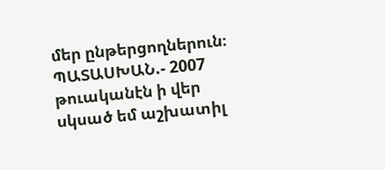մեր ընթերցողներուն։
ՊԱՏԱՍԽԱՆ.- 2007 թուականէն ի վեր սկսած եմ աշխատիլ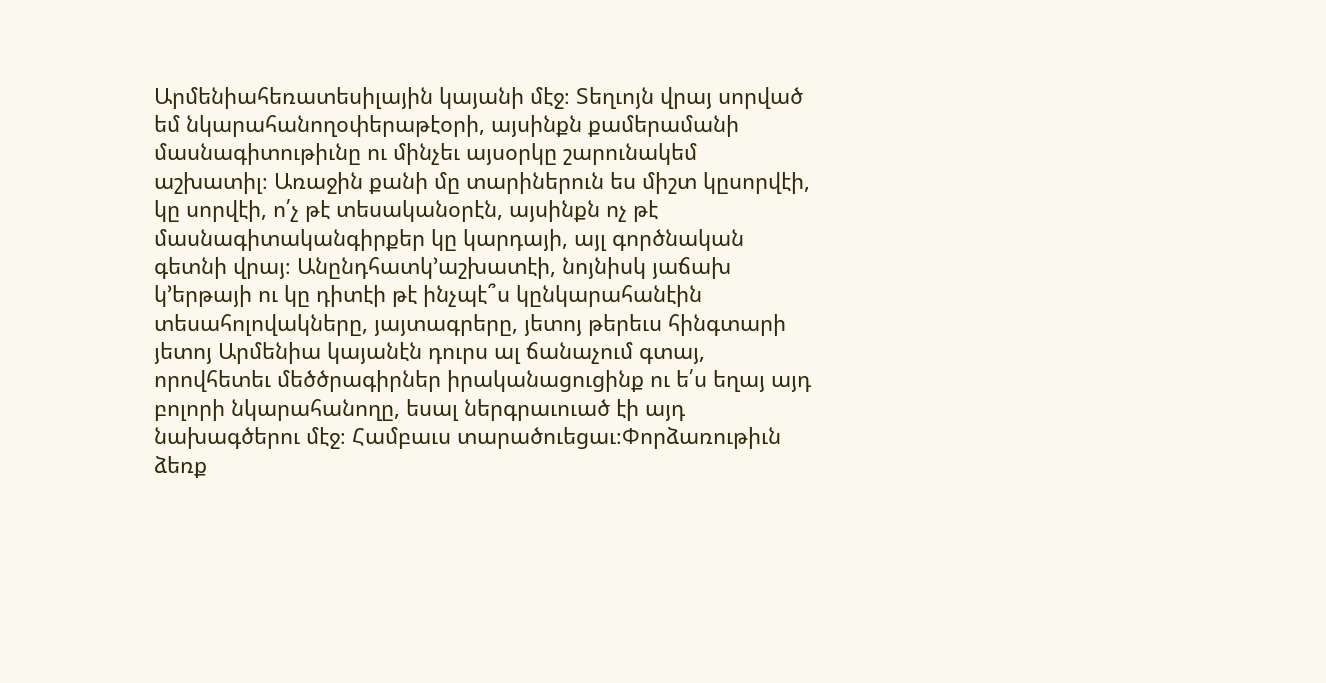Արմենիահեռատեսիլային կայանի մէջ։ Տեղւոյն վրայ սորված եմ նկարահանողօփերաթէօրի, այսինքն քամերամանի մասնագիտութիւնը ու մինչեւ այսօրկը շարունակեմ աշխատիլ։ Առաջին քանի մը տարիներուն ես միշտ կըսորվէի, կը սորվէի, ո՛չ թէ տեսականօրէն, այսինքն ոչ թէ մասնագիտականգիրքեր կը կարդայի, այլ գործնական գետնի վրայ։ Անընդհատկ՚աշխատէի, նոյնիսկ յաճախ կ՚երթայի ու կը դիտէի թէ ինչպէ՞ս կընկարահանէին տեսահոլովակները, յայտագրերը, յետոյ թերեւս հինգտարի յետոյ Արմենիա կայանէն դուրս ալ ճանաչում գտայ, որովհետեւ մեծծրագիրներ իրականացուցինք ու ե՛ս եղայ այդ բոլորի նկարահանողը, եսալ ներգրաւուած էի այդ նախագծերու մէջ։ Համբաւս տարածուեցաւ։Փորձառութիւն ձեռք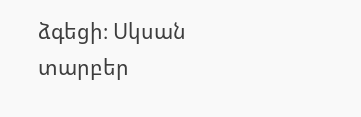ձգեցի։ Սկսան տարբեր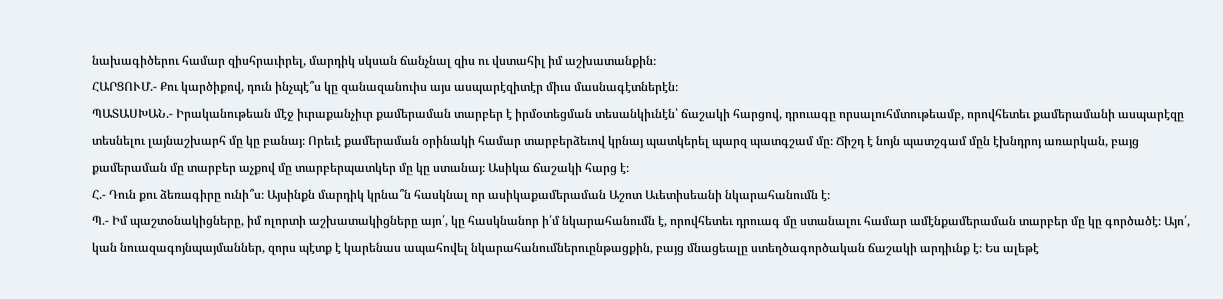նախագիծերու համար զիսհրաւիրել, մարդիկ սկսան ճանչնալ զիս ու վստահիլ իմ աշխատանքին։
ՀԱՐՑՈՒՄ.- Քու կարծիքով, դուն ինչպէ՞ս կը զանազանուիս այս ասպարէզիտէր միւս մասնագէտներէն։
ՊԱՏԱՍԽԱՆ.- Իրականութեան մէջ իւրաքանչիւր քամերաման տարբեր է իրմօտեցման տեսանկիւնէն՝ ճաշակի հարցով, դրուագը որսալուհմտութեամբ, որովհետեւ քամերամանի ասպարէզը տեսնելու լայնաշխարհ մը կը բանայ։ Որեւէ քամերաման օրինակի համար տարբերձեւով կրնայ պատկերել պարզ պատգշամ մը։ Ճիշդ է նոյն պատշգամ մըն էխնդրոյ առարկան, բայց քամերաման մը տարբեր աչքով մը տարբերպատկեր մը կը ստանայ։ Ասիկա ճաշակի հարց է։
Հ.- Դուն քու ձեռագիրը ունի՞ս։ Այսինքն մարդիկ կրնա՞ն հասկնալ որ ասիկաքամերաման Աշոտ Աւետիսեանի նկարահանումն է։
Պ.- Իմ պաշտօնակիցները, իմ ոլորտի աշխատակիցները այո՛, կը հասկնանոր ի՛մ նկարահանումն է, որովհետեւ դրուագ մը ստանալու համար ամէնքամերաման տարբեր մը կը գործածէ։ Այո՛, կան նուազագոյնպայմաններ, զորս պէտք է կարենաս ապահովել նկարահանումներուընթացքին, բայց մնացեալը ստեղծագործական ճաշակի արդիւնք է։ Ես ալեթէ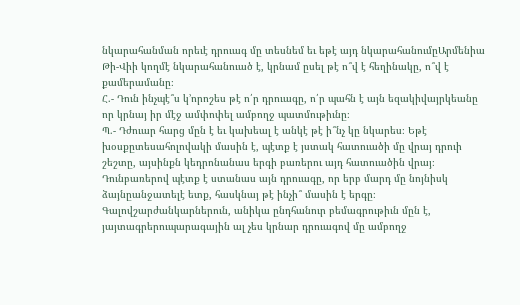նկարահանման որեւէ դրուագ մը տեսնեմ եւ եթէ այդ նկարահանումըԱրմենիա Թի-Վիի կողմէ նկարահանուած է, կրնամ ըսել թէ ո՞վ է հեղինակը, ո՞վ է քամերամանը։
Հ.- Դուն ինչպէ՞ս կ՚որոշես թէ ո՛ր դրուագը, ո՛ր պահն է այն եզակիվայրկեանը որ կրնայ իր մէջ ամփոփել ամբողջ պատմութիւնը։
Պ.- Դժուար հարց մըն է եւ կախեալ է անկէ թէ ի՞նչ կը նկարես։ Եթէ խօսքըտեսահոլովակի մասին է, պէտք է յստակ հատուածի մը վրայ դրուի շեշտը, այսինքն կեդրոնանաս երգի բառերու այդ հատուածին վրայ։ Դունբառերով պէտք է ստանաս այն դրուագը, որ երբ մարդ մը նոյնիսկ ձայնըանջատելէ ետք, հասկնայ թէ ինչի՞ մասին է երգը։ Գալովշարժանկարներուն, անիկա ընդհանուր բեմագրութիւն մըն է, յայտագրերուպարագային ալ չես կրնար դրուագով մը ամբողջ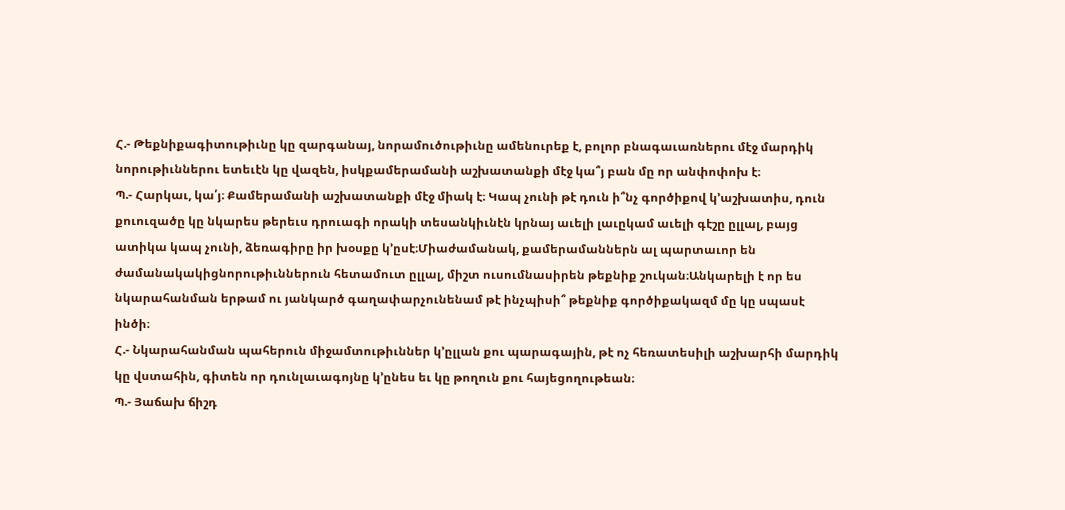Հ.- Թեքնիքագիտութիւնը կը զարգանայ, նորամուծութիւնը ամենուրեք է, բոլոր բնագաւառներու մէջ մարդիկ նորութիւններու ետեւէն կը վազեն, իսկքամերամանի աշխատանքի մէջ կա՞յ բան մը որ անփոփոխ է։
Պ.- Հարկաւ, կա՛յ։ Քամերամանի աշխատանքի մէջ միակ է։ Կապ չունի թէ դուն ի՞նչ գործիքով կ՚աշխատիս, դուն քուուզածը կը նկարես թերեւս դրուագի որակի տեսանկիւնէն կրնայ աւելի լաւըկամ աւելի գէշը ըլլալ, բայց ատիկա կապ չունի, ձեռագիրը իր խօսքը կ՚ըսէ։Միաժամանակ, քամերամաններն ալ պարտաւոր են ժամանակակիցնորութիւններուն հետամուտ ըլլալ, միշտ ուսումնասիրեն թեքնիք շուկան։Անկարելի է որ ես նկարահանման երթամ ու յանկարծ գաղափարչունենամ թէ ինչպիսի՞ թեքնիք գործիքակազմ մը կը սպասէ ինծի։
Հ.- Նկարահանման պահերուն միջամտութիւններ կ՚ըլլան քու պարագային, թէ ոչ հեռատեսիլի աշխարհի մարդիկ կը վստահին, գիտեն որ դունլաւագոյնը կ՚ընես եւ կը թողուն քու հայեցողութեան։
Պ.- Յաճախ ճիշդ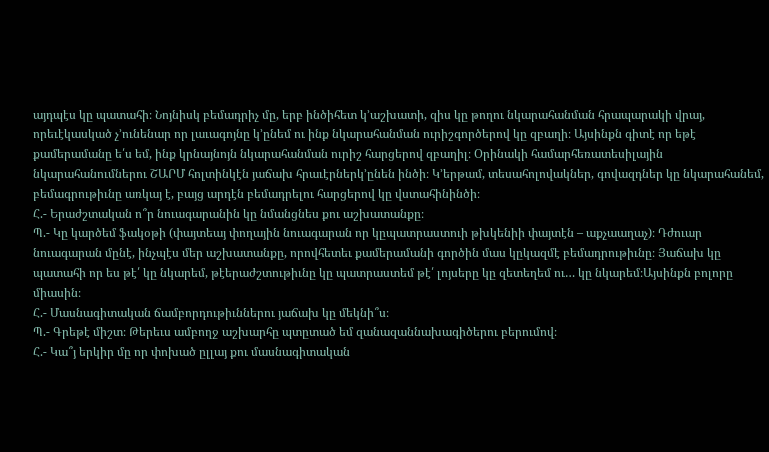այդպէս կը պատահի։ Նոյնիսկ բեմադրիչ մը, երբ ինծիհետ կ՚աշխատի, զիս կը թողու նկարահանման հրապարակի վրայ, որեւէկասկած չ՚ունենար որ լաւագոյնը կ՚ընեմ ու ինք նկարահանման ուրիշգործերով կը զբաղի։ Այսինքն գիտէ որ եթէ քամերամանը ե՛ս եմ, ինք կրնայնոյն նկարահանման ուրիշ հարցերով զբաղիլ։ Օրինակի համարհեռատեսիլային նկարահանումներու ՇԱՐՄ հոլտինկէն յաճախ հրաւէրներկ՚ընեն ինծի։ Կ՚երթամ, տեսահոլովակներ, գովազդներ կը նկարահանեմ, բեմագրութիւնը առկայ է, բայց արդէն բեմադրելու հարցերով կը վստահինինծի։
Հ.- Երաժշտական ո՞ր նուագարանին կը նմանցնես քու աշխատանքը։
Պ.- Կը կարծեմ ֆակօթի (փայտեայ փողային նուագարան որ կըպատրաստուի թխկենիի փայտէն – աքչաաղաչ)։ Դժուար նուագարան մընէ, ինչպէս մեր աշխատանքը, որովհետեւ քամերամանի գործին մաս կըկազմէ բեմադրութիւնը։ Յաճախ կը պատահի որ ես թէ՛ կը նկարեմ, թէերաժշտութիւնը կը պատրաստեմ թէ՛ լոյսերը կը զետեղեմ ու… կը նկարեմ։Այսինքն բոլորը միասին։
Հ.- Մասնագիտական ճամբորդութիւններու յաճախ կը մեկնի՞ս։
Պ.- Գրեթէ միշտ։ Թերեւս ամբողջ աշխարհը պտըտած եմ զանազաննախագիծերու բերումով։
Հ.- Կա՞յ երկիր մը որ փոխած ըլլայ քու մասնագիտական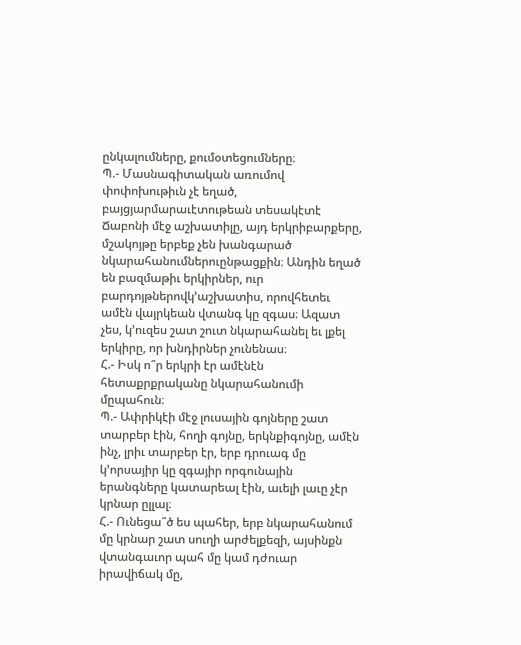ընկալումները, քումօտեցումները։
Պ.- Մասնագիտական առումով փոփոխութիւն չէ եղած, բայցյարմարաւէտութեան տեսակէտէ Ճաբոնի մէջ աշխատիլը, այդ երկրիբարքերը, մշակոյթը երբեք չեն խանգարած նկարահանումներուընթացքին։ Անդին եղած են բազմաթիւ երկիրներ, ուր բարդոյթներովկ՚աշխատիս, որովհետեւ ամէն վայրկեան վտանգ կը զգաս։ Ազատ չես, կ՚ուզես շատ շուտ նկարահանել եւ լքել երկիրը, որ խնդիրներ չունենաս։
Հ.- Իսկ ո՞ր երկրի էր ամէնէն հետաքրքրականը նկարահանումի մըպահուն։
Պ.- Ափրիկէի մէջ լուսային գոյները շատ տարբեր էին, հողի գոյնը, երկնքիգոյնը, ամէն ինչ, լրիւ տարբեր էր, երբ դրուագ մը կ՚որսայիր կը զգայիր որգունային երանգները կատարեալ էին, աւելի լաւը չէր կրնար ըլլալ։
Հ.- Ունեցա՞ծ ես պահեր, երբ նկարահանում մը կրնար շատ սուղի արժելքեզի, այսինքն վտանգաւոր պահ մը կամ դժուար իրավիճակ մը,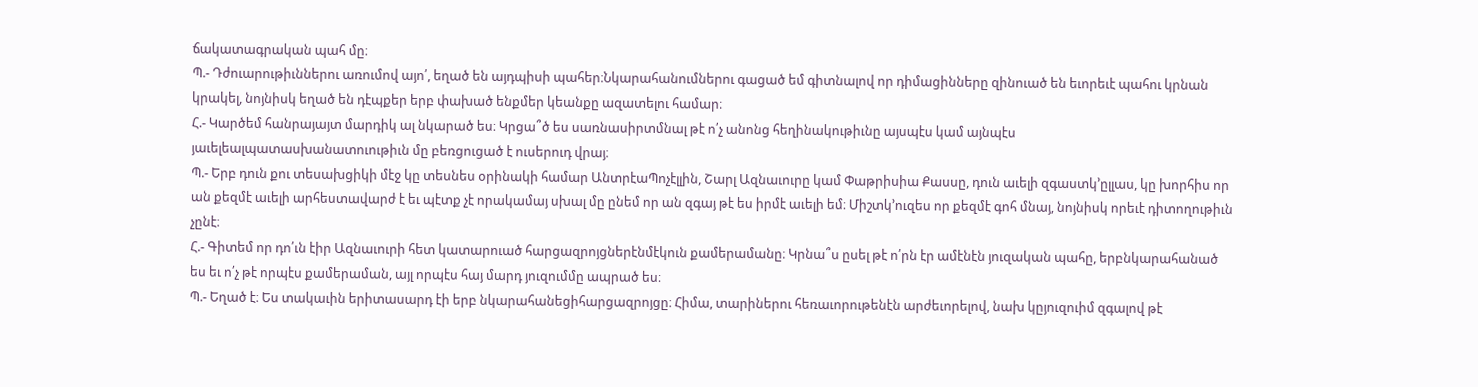ճակատագրական պահ մը։
Պ.- Դժուարութիւններու առումով այո՛, եղած են այդպիսի պահեր։Նկարահանումներու գացած եմ գիտնալով որ դիմացինները զինուած են եւորեւէ պահու կրնան կրակել, նոյնիսկ եղած են դէպքեր երբ փախած ենքմեր կեանքը ազատելու համար։
Հ.- Կարծեմ հանրայայտ մարդիկ ալ նկարած ես։ Կրցա՞ծ ես սառնասիրտմնալ թէ ո՛չ անոնց հեղինակութիւնը այսպէս կամ այնպէս յաւելեալպատասխանատուութիւն մը բեռցուցած է ուսերուդ վրայ։
Պ.- Երբ դուն քու տեսախցիկի մէջ կը տեսնես օրինակի համար ԱնտրէաՊոչէլլին, Շարլ Ազնաւուրը կամ Փաթրիսիա Քասսը, դուն աւելի զգաստկ՚ըլլաս, կը խորհիս որ ան քեզմէ աւելի արհեստավարժ է եւ պէտք չէ որակամայ սխալ մը ընեմ որ ան զգայ թէ ես իրմէ աւելի եմ։ Միշտկ՚ուզես որ քեզմէ գոհ մնայ, նոյնիսկ որեւէ դիտողութիւն չընէ։
Հ.- Գիտեմ որ դո՛ւն էիր Ազնաւուրի հետ կատարուած հարցազրոյցներէնմէկուն քամերամանը։ Կրնա՞ս ըսել թէ ո՛րն էր ամէնէն յուզական պահը, երբնկարահանած ես եւ ո՛չ թէ որպէս քամերաման, այլ որպէս հայ մարդ յուզումմը ապրած ես։
Պ.- Եղած է։ Ես տակաւին երիտասարդ էի երբ նկարահանեցիհարցազրոյցը։ Հիմա, տարիներու հեռաւորութենէն արժեւորելով, նախ կըյուզուիմ զգալով թէ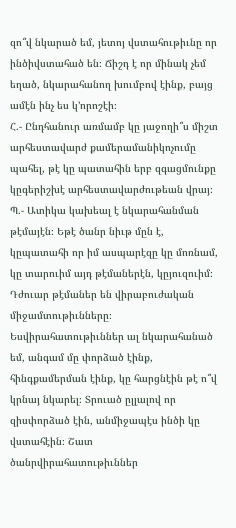զո՞վ նկարած եմ, յետոյ վստահութիւնը որ ինծիվստահած են։ Ճիշդ է որ մինակ չեմ եղած, նկարահանող խումբով էինք, բայց ամէն ինչ ես կ՚որոշէի։
Հ.- Ընդհանուր առմամբ կը յաջողի՞ս միշտ արհեստավարժ քամերամանիկոչումը պահել, թէ կը պատահին երբ զգացմունքը կըգերիշխէ արհեստավարժութեան վրայ։
Պ.- Ատիկա կախեալ է նկարահանման թէմայէն։ Եթէ ծանր նիւթ մըն է, կըպատահի որ իմ ասպարէզը կը մոռնամ, կը տարուիմ այդ թէմաներէն, կըյուզուիմ։ Դժուար թէմաներ են վիրաբուժական միջամտութիւնները։ Եսվիրահատութիւններ ալ նկարահանած եմ, անգամ մը փորձած էինք, հինգքամերման էինք, կը հարցնէին թէ ո՞վ կրնայ նկարել։ Տրուած ըլլալով որ զիսփորձած էին, անմիջապէս ինծի կը վստահէին։ Շատ ծանրվիրահատութիւններ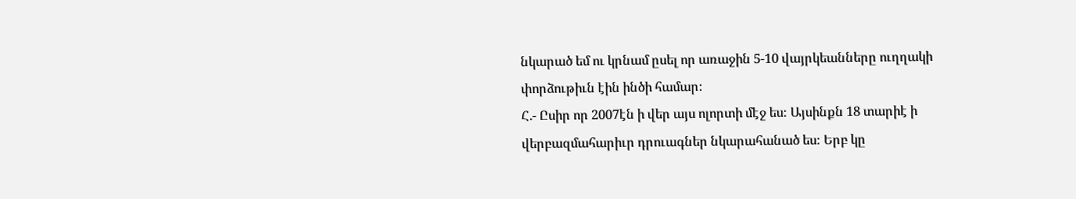նկարած եմ ու կրնամ ըսել որ առաջին 5-10 վայրկեանները ուղղակի փորձութիւն էին ինծի համար։
Հ.- Ըսիր որ 2007էն ի վեր այս ոլորտի մէջ ես։ Այսինքն 18 տարիէ ի վերբազմահարիւր դրուագներ նկարահանած ես։ Երբ կը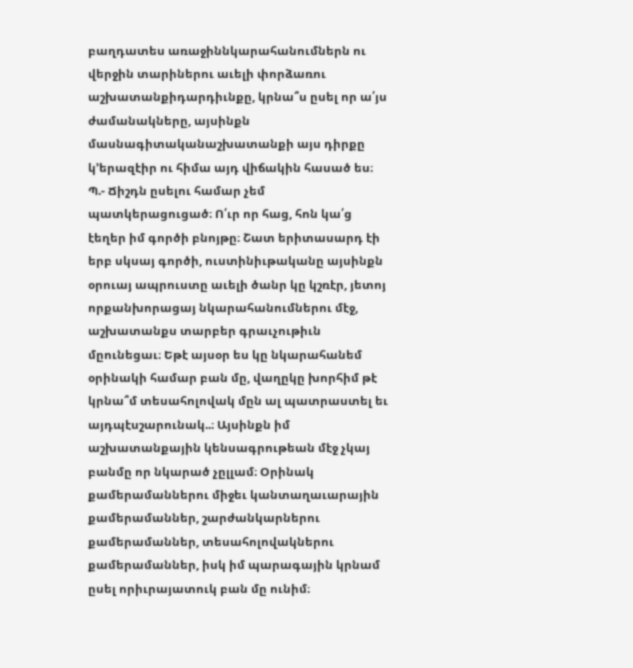բաղդատես առաջիննկարահանումներն ու վերջին տարիներու աւելի փորձառու աշխատանքիդարդիւնքը, կրնա՞ս ըսել որ ա՛յս ժամանակները, այսինքն մասնագիտականաշխատանքի այս դիրքը կ՚երազէիր ու հիմա այդ վիճակին հասած ես։
Պ.- Ճիշդն ըսելու համար չեմ պատկերացուցած։ Ո՛ւր որ հաց, հոն կա՛ց էեղեր իմ գործի բնոյթը։ Շատ երիտասարդ էի երբ սկսայ գործի, ուստինիւթականը այսինքն օրուայ ապրուստը աւելի ծանր կը կշռէր, յետոյ որքանխորացայ նկարահանումներու մէջ, աշխատանքս տարբեր գրաւչութիւն մըունեցաւ։ Եթէ այսօր ես կը նկարահանեմ օրինակի համար բան մը, վաղըկը խորհիմ թէ կրնա՞մ տեսահոլովակ մըն ալ պատրաստել եւ այդպէսշարունակ..։ Այսինքն իմ աշխատանքային կենսագրութեան մէջ չկայ բանմը որ նկարած չըլլամ։ Օրինակ քամերամաններու միջեւ կանտաղաւարային քամերամաններ, շարժանկարներու քամերամաններ, տեսահոլովակներու քամերամաններ, իսկ իմ պարագային կրնամ ըսել որիւրայատուկ բան մը ունիմ։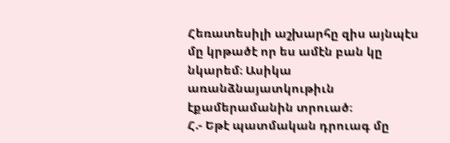Հեռատեսիլի աշխարհը զիս այնպէս մը կրթածէ որ ես ամէն բան կը նկարեմ։ Ասիկա առանձնայատկութիւն էքամերամանին տրուած։
Հ.- Եթէ պատմական դրուագ մը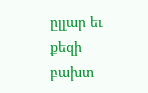ըլլար եւ քեզի բախտ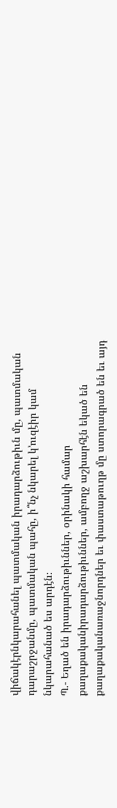վիճակէրնկարահանել պատմական իրադարձութիւն մը, պատմական դարաշրջանմը, պատմական պահը, ի՞նչ նկարել կ՚ուզէիր կամ նկարահանած ես արդէն։
Պ.- Եղած են իրադարձութիւններ, օրինակի համար քաղաքականիրադարձութիւններ, ամբողջ աշխարհէն եկած են քաղաքականառաջնորդներ եւ փաստաթուղթ մը ստորագրած են եւ այդ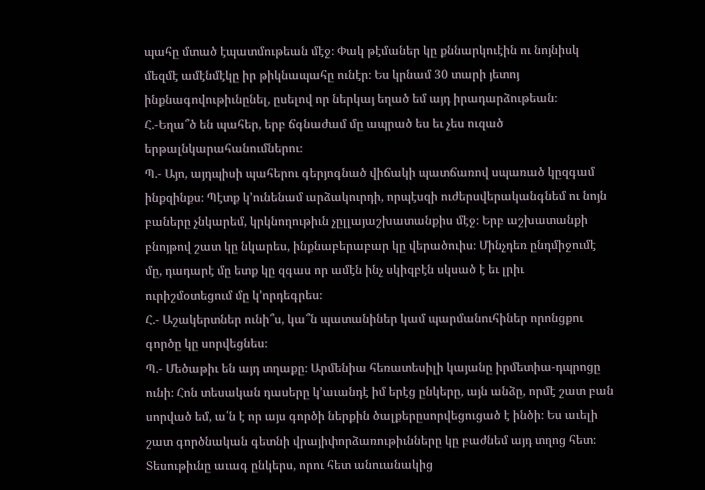պահը մտած էպատմութեան մէջ։ Փակ թէմաներ կը քննարկուէին ու նոյնիսկ մեզմէ ամէնմէկը իր թիկնապահը ունէր։ Ես կրնամ 30 տարի յետոյ ինքնագովութիւնընել, ըսելով որ ներկայ եղած եմ այդ իրադարձութեան։
Հ.-Եղա՞ծ են պահեր, երբ ճգնաժամ մը ապրած ես եւ չես ուզած երթալնկարահանումներու։
Պ.- Այո, այդպիսի պահերու գերյոգնած վիճակի պատճառով սպառած կըզգամ ինքզինքս։ Պէտք կ՚ունենամ արձակուրդի, որպէսզի ուժերսվերականգնեմ ու նոյն բաները չնկարեմ, կրկնողութիւն չըլլայաշխատանքիս մէջ։ Երբ աշխատանքի բնոյթով շատ կը նկարես, ինքնաբերաբար կը վերածուիս։ Մինչդեռ ընդմիջումէ մը, դադարէ մը ետք կը զգաս որ ամէն ինչ սկիզբէն սկսած է եւ լրիւ ուրիշմօտեցում մը կ՚որդեգրես։
Հ.- Աշակերտներ ունի՞ս, կա՞ն պատանիներ կամ պարմանուհիներ որոնցքու գործը կը սորվեցնես։
Պ.- Մեծաթիւ են այդ տղաքը։ Արմենիա հեռատեսիլի կայանը իրմետիա-դպրոցը ունի։ Հոն տեսական դասերը կ՚աւանդէ իմ երէց ընկերը, այն անձը, որմէ շատ բան սորված եմ, ա՛ն է որ այս գործի ներքին ծալքերըսորվեցուցած է ինծի։ Ես աւելի շատ գործնական գետնի վրայիփորձառութիւնները կը բաժնեմ այդ տղոց հետ։ Տեսութիւնը աւագ ընկերս, որու հետ անուանակից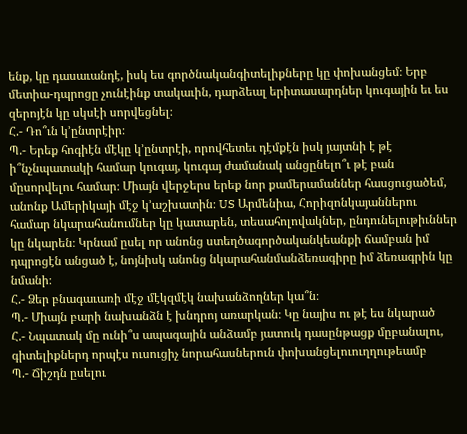ենք, կը դասաւանդէ, իսկ ես գործնականգիտելիքները կը փոխանցեմ։ Երբ մետիա-դպրոցը չունէինք տակաւին, դարձեալ երիտասարդներ կուգային եւ ես զերոյէն կը սկսէի սորվեցնել։
Հ.- Դո՞ւն կ՚ընտրէիր։
Պ.- Երեք հոգիէն մէկը կ՚ընտրէի, որովհետեւ դէմքէն իսկ յայտնի է թէ ի՞նչնպատակի համար կուգայ, կուգայ ժամանակ անցընելո՞ւ թէ բան մըսորվելու համար։ Միայն վերջերս երեք նոր քամերամաններ հասցուցածեմ, անոնք Ամերիկայի մէջ կ՚աշխատին։ US Արմենիա, Հորիզոնկայաններու համար նկարահանումներ կը կատարեն, տեսահոլովակներ, ընդունելութիւններ կը նկարեն։ Կրնամ ըսել որ անոնց ստեղծագործականկեանքի ճամբան իմ դպրոցէն անցած է, նոյնիսկ անոնց նկարահանմանձեռագիրը իմ ձեռագրին կը նմանի։
Հ.- Ձեր բնագաւառի մէջ մէկզմէկ նախանձողներ կա՞ն։
Պ.- Միայն բարի նախանձն է խնդրոյ առարկան։ Կը նայիս ու թէ ես նկարած
Հ.- Նպատակ մը ունի՞ս ապագային անձամբ յատուկ դասընթացք մըբանալու, գիտելիքներդ որպէս ուսուցիչ նորահասներուն փոխանցելուուղղութեամբ
Պ.- Ճիշդն ըսելու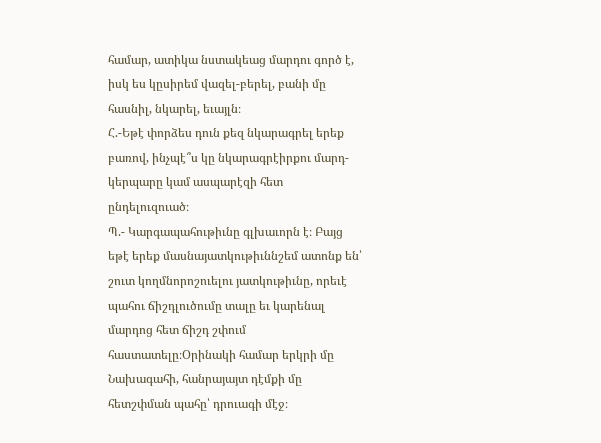համար, ատիկա նստակեաց մարդու գործ է, իսկ ես կըսիրեմ վազել-բերել, բանի մը հասնիլ, նկարել, եւայլն։
Հ.-Եթէ փորձես դուն քեզ նկարագրել երեք բառով, ինչպէ՞ս կը նկարագրէիրքու մարդ-կերպարը կամ ասպարէզի հետ ընդելուզուած։
Պ.- Կարգապահութիւնը գլխաւորն է։ Բայց եթէ երեք մասնայատկութիւննշեմ ատոնք են՝ շուտ կողմնորոշուելու յատկութիւնը, որեւէ պահու ճիշդլուծումը տալը եւ կարենալ մարդոց հետ ճիշդ շփում հաստատելը։Օրինակի համար երկրի մը Նախագահի, հանրայայտ դէմքի մը հետշփման պահը՝ դրուագի մէջ։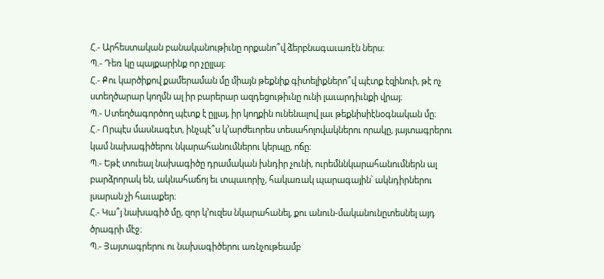Հ.- Արհեստական բանականութիւնը որքանո՞վ ձերբնագաւառէն ներս։
Պ.- Դեռ կը պայքարինք որ չըլլայ։
Հ.- Քու կարծիքով քամերաման մը միայն թեքնիք գիտելիքներո՞վ պէտք էզինուի, թէ ոչ ստեղծարար կողմն ալ իր բարերար ազդեցութիւնը ունի լաւարդիւնքի վրայ։
Պ.- Ստեղծագործող պէտք է ըլլայ, իր կողքին ունենալով լաւ թեքնիսիէնօգնական մը։
Հ.- Որպէս մասնագէտ, ինչպէ՞ս կ՚արժեւորես տեսահոլովակներու որակը, յայտագրերու կամ նախագիծերու նկարահանումներու կերպը, ոճը։
Պ.- Եթէ տուեալ նախագիծը դրամական խնդիր չունի, ուրեմննկարահանումներն ալ բարձրորակ են, ակնահաճոյ եւ տպաւորիչ, հակառակ պարագային՝ ակնդիրներու լսարան չի հաւաքեր։
Հ.- Կա՞յ նախագիծ մը, զոր կ՚ուզես նկարահանել, քու անուն-մականունըտեսնել այդ ծրագրի մէջ։
Պ.- Յայտագրերու ու նախագիծերու առնչութեամբ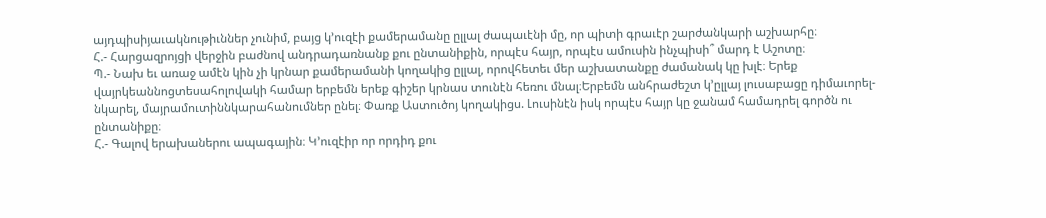այդպիսիյաւակնութիւններ չունիմ, բայց կ՚ուզէի քամերամանը ըլլալ ժապաւէնի մը, որ պիտի գրաւէր շարժանկարի աշխարհը։
Հ.- Հարցազրոյցի վերջին բաժնով անդրադառնանք քու ընտանիքին, որպէս հայր, որպէս ամուսին ինչպիսի՞ մարդ է Աշոտը։
Պ.- Նախ եւ առաջ ամէն կին չի կրնար քամերամանի կողակից ըլլալ, որովհետեւ մեր աշխատանքը ժամանակ կը խլէ։ Երեք վայրկեաննոցտեսահոլովակի համար երբեմն երեք գիշեր կրնաս տունէն հեռու մնալ։Երբեմն անհրաժեշտ կ՚ըլլայ լուսաբացը դիմաւորել-նկարել, մայրամուտիննկարահանումներ ընել։ Փառք Աստուծոյ կողակիցս. Լուսինէն իսկ որպէս հայր կը ջանամ համադրել գործն ու ընտանիքը։
Հ.- Գալով երախաներու ապագային։ Կ՚ուզէիր որ որդիդ քու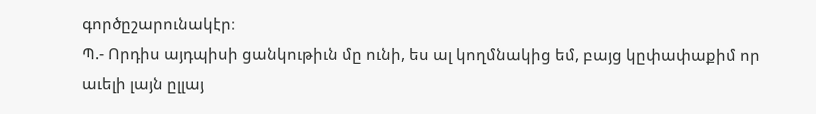գործըշարունակէր։
Պ.- Որդիս այդպիսի ցանկութիւն մը ունի, ես ալ կողմնակից եմ, բայց կըփափաքիմ որ աւելի լայն ըլլայ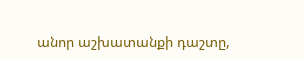անոր աշխատանքի դաշտը,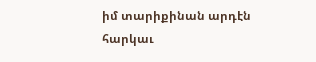իմ տարիքինան արդէն հարկաւ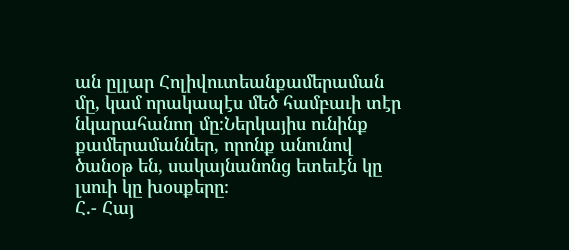ան ըլլար Հոլիվուտեանքամերաման մը, կամ որակապէս մեծ համբաւի տէր նկարահանող մը։Ներկայիս ունինք քամերամաններ, որոնք անունով ծանօթ են, սակայնանոնց ետեւէն կը լսուի կը խօսքերը։
Հ.- Հայ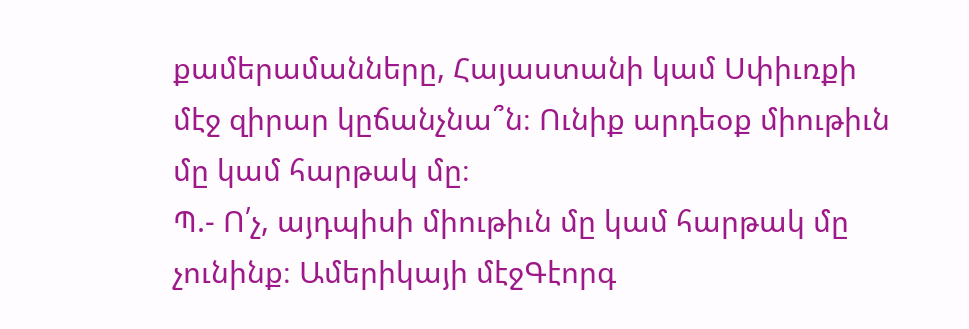քամերամանները, Հայաստանի կամ Սփիւռքի մէջ զիրար կըճանչնա՞ն։ Ունիք արդեօք միութիւն մը կամ հարթակ մը։
Պ.- Ո՛չ, այդպիսի միութիւն մը կամ հարթակ մը չունինք։ Ամերիկայի մէջԳէորգ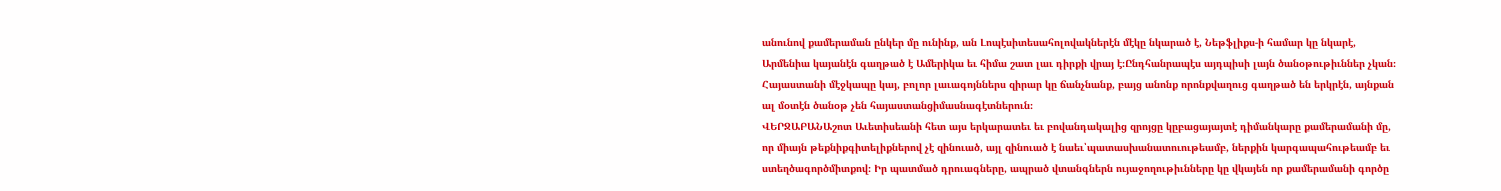անունով քամերաման ընկեր մը ունինք, ան Լոպէսիտեսահոլովակներէն մէկը նկարած է, Նեթֆլիքս-ի համար կը նկարէ, Արմենիա կայանէն գաղթած է Ամերիկա եւ հիմա շատ լաւ դիրքի վրայ է։Ընդհանրապէս այդպիսի լայն ծանօթութիւններ չկան։ Հայաստանի մէջկապը կայ, բոլոր լաւագոյններս զիրար կը ճանչնանք, բայց անոնք որոնքվաղուց գաղթած են երկրէն, այնքան ալ մօտէն ծանօթ չեն հայաստանցիմասնագէտներուն։
ՎԵՐՋԱԲԱՆԱշոտ Աւետիսեանի հետ այս երկարատեւ եւ բովանդակալից զրոյցը կըբացայայտէ դիմանկարը քամերամանի մը, որ միայն թեքնիքգիտելիքներով չէ զինուած, այլ զինուած է նաեւ՝պատասխանատուութեամբ, ներքին կարգապահութեամբ եւ ստեղծագործմիտքով։ Իր պատմած դրուագները, ապրած վտանգներն ույաջողութիւնները կը վկայեն որ քամերամանի գործը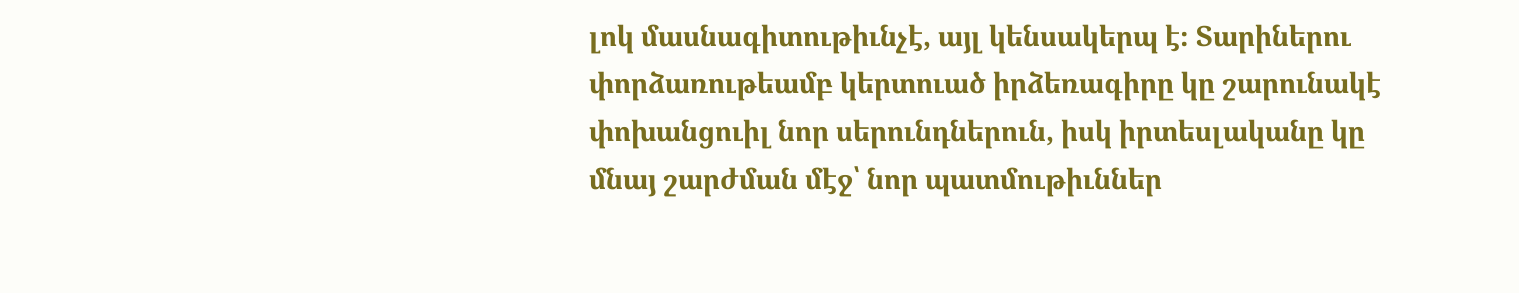լոկ մասնագիտութիւնչէ, այլ կենսակերպ է։ Տարիներու փորձառութեամբ կերտուած իրձեռագիրը կը շարունակէ փոխանցուիլ նոր սերունդներուն, իսկ իրտեսլականը կը մնայ շարժման մէջ՝ նոր պատմութիւններ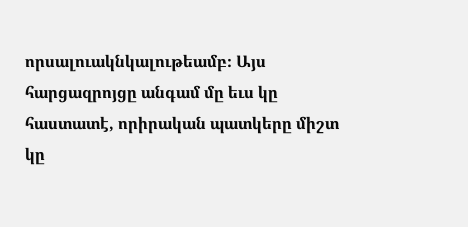որսալուակնկալութեամբ։ Այս հարցազրոյցը անգամ մը եւս կը հաստատէ, որիրական պատկերը միշտ կը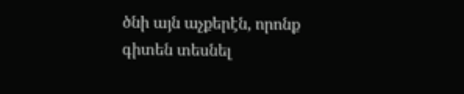ծնի այն աչքերէն, որոնք գիտեն տեսնել